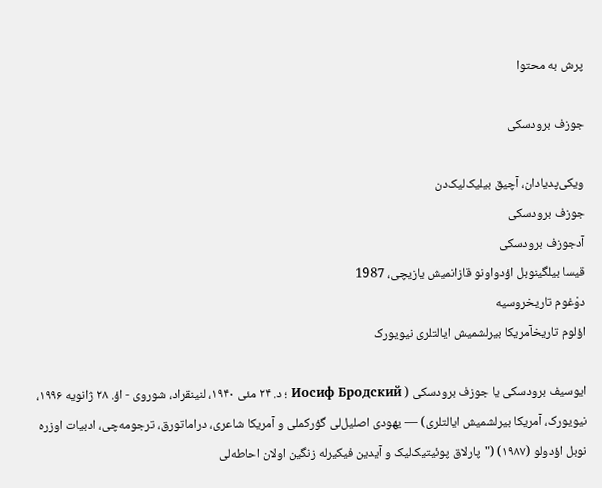پرش به محتوا

جوزف برودسکی

ویکی‌پدیادان، آچیق بیلیک‌لیک‌دن
جوزف برودسکی
آدجوزف برودسکی
قیسا بیلگینوبل اؤدواونو قازانمیش یازیچی، 1987
دوْغوم تاریخروسیه
اؤلوم تاریخآمریکا بیرلشمیش ایالتلری نیویورک

ایوسیف برودسکی یا جوزف برودسکی ( Иосиф Бродский ؛ د. ۲۴ مئی ۱۹۴۰، لنینقراد، شوروی - اؤ. ۲۸ ژانویه ۱۹۹۶، نیویورک، آمریکا بیرلشمیش ایالتلری) — یهودی اصلیل‌لی گؤرکملی و آمریکا شاعری، دراماتورق، ترجومه‌چی، ادبیات اوزره نوبل اؤدولو (۱۹۸۷) ("پارلاق پوئیتیک‌لیک و آیدین فیکیرله زنگین اولان احاطه‌لی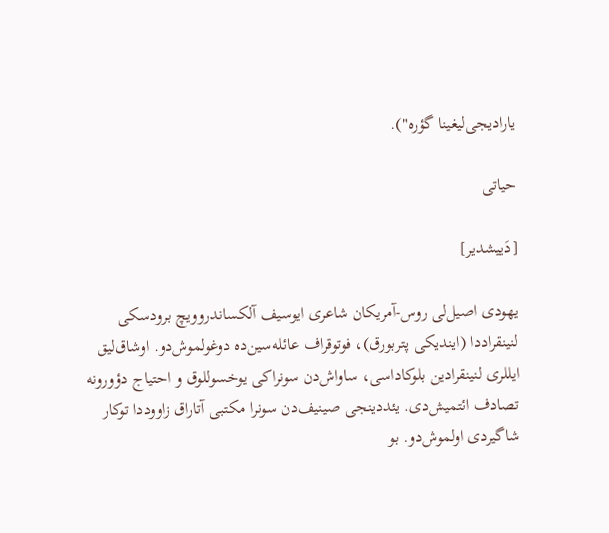یارادیجی‌لیغینا گؤره").

حیاتی

[دَییشدیر]

یهودی اصیل‌لی روس-آمریکان شاعری ایوسیف آلکساندروویچ برودسکی لنینقراددا (ایندیکی پتربورق)، فوتوقراف عائله‌سین‌ده دوغولموش‌دو. اوشاق‌لیق ایللری لنینقرادین بلوکاداسی، ساواش‌دن سونراکی یوخسوللوق و احتیاج دؤورونه تصادف ائتمیش‌دی. یئددینجی صینیف‌دن سونرا مکتبی آتاراق زاووددا توکار شاگیردی اولموش‌دو. بو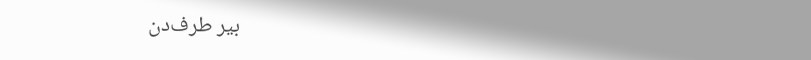بیر طرف‌دن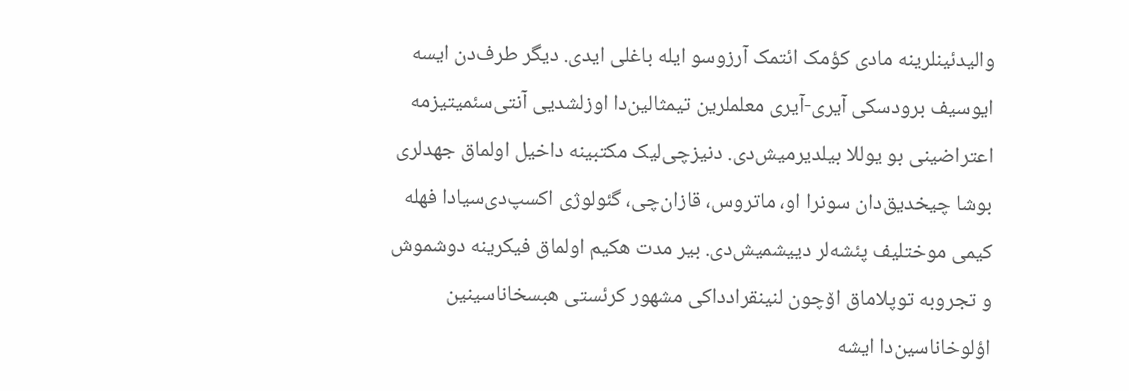والیدئینلرینه مادی کؤمک ائتمک آرزوسو ایله باغلی ایدی. دیگر طرف‌دن ایسه ایوسیف برودسکی آیری-آیری معلملرین تیمثالین‌دا اوزلشدیی آنتی‌سئمیتیزمه اعتراضینی بو یوللا بیلدیرمیش‌دی. دنیزچی‌لیک مکتبینه داخیل اولماق جهدلری بوشا چیخدیق‌دان سونرا او، ماتروس، قازان‌چی، گئولوژی اکسپ‌دی‌سیادا فهله کیمی موختلیف پئشه‌لر دییشمیش‌دی. بیر مدت هکیم اولماق فیکرینه دوشموش و تجروبه توپلاماق اۆچون لنینقرادداکی مشهور کرئستی هبسخاناسینین اؤلوخاناسین‌دا ایشه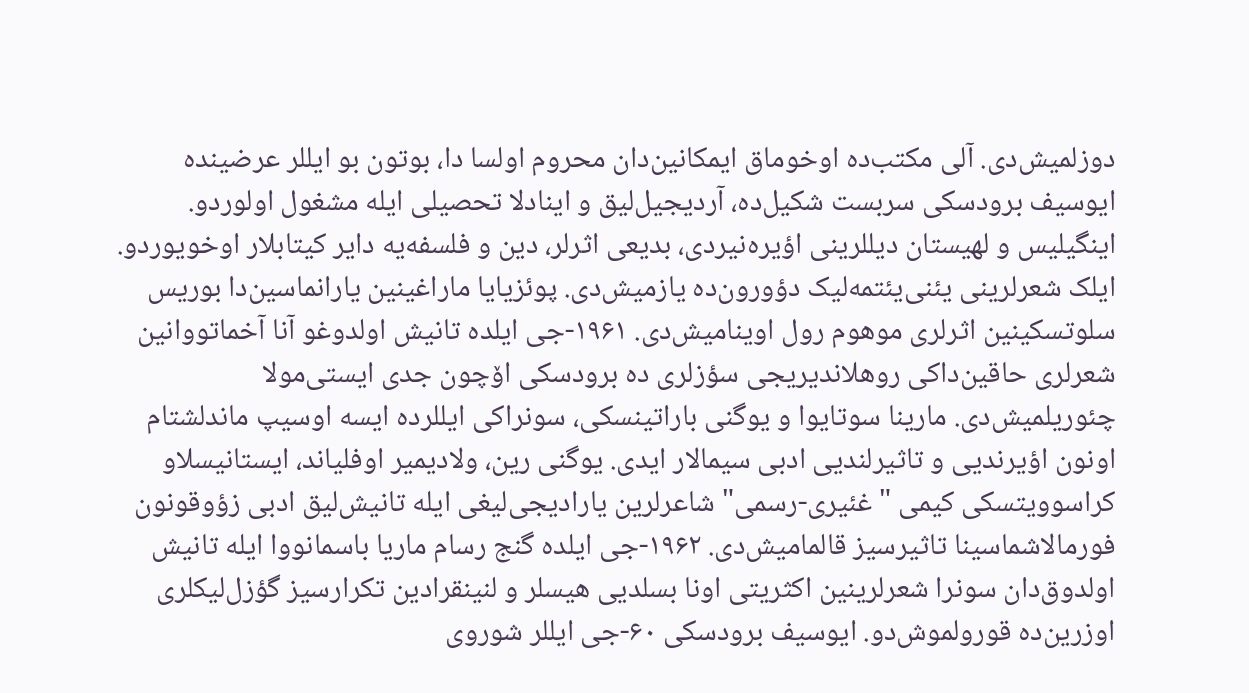دوزلمیش‌دی. آلی مکتب‌ده اوخوماق ایمکانین‌دان محروم اولسا دا، بوتون بو ایللر عرضینده ایوسیف برودسکی سربست شکیل‌ده، آردیجیل‌لیق و اینادلا تحصیلی ایله مشغول اولوردو. اینگیلیس و لهیستان دیللرینی اؤیره‌نیردی، بدیعی اثرلر، دین و فلسفه‌یه دایر کیتابلار اوخویوردو. ایلک شعرلرینی یئنی‌یئتمه‌لیک دؤورون‌ده یازمیش‌دی. پوئزیایا ماراغینین یارانماسین‌دا بوریس سلوتسکینین اثرلری موهوم رول اوینامیش‌دی. ۱۹۶۱-جی ایلده تانیش اولدوغو آنا آخماتووانین شعرلری حاقین‌داکی روهلاندیریجی سؤزلری ده برودسکی اۆچون جدی ایستی‌مولا چئوریلمیش‌دی. مارینا سوتایوا و یوگنی باراتینسکی، سونراکی ایللرده ایسه اوسیپ ماندلشتام اونون اؤیرندیی و تاثیرلندیی ادبی سیمالار ایدی. یوگنی رین، ولادیمیر اوفلیاند، ایستانیسلاو کراسوویتسکی کیمی "غئیری-رسمی" شاعرلرین یارادیجی‌لیغی ایله تانیش‌لیق ادبی زؤوقونون فورمالاشماسینا تاثیرسیز قالمامیش‌دی. ۱۹۶۲-جی ایلده گنج رسام ماریا باسمانووا ایله تانیش اولدوق‌دان سونرا شعرلرینین اکثریتی اونا بسلدیی هیسلر و لنینقرادین تکرارسیز گؤزل‌لیکلری اوزرین‌ده قورولموش‌دو. ایوسیف برودسکی ۶۰-جی ایللر شوروی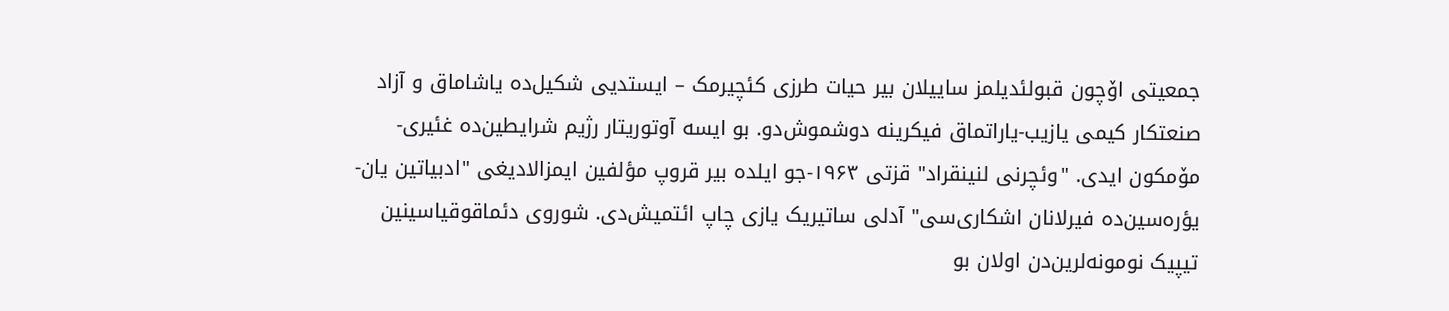جمعیتی اۆچون قبولئدیلمز ساییلان بیر حیات طرزی کئچیرمک – ایستدیی شکیل‌ده یاشاماق و آزاد صنعتکار کیمی یازیب-یاراتماق فیکرینه دوشموش‌دو. بو ایسه آوتوریتار رژیم شرایطین‌ده غئیری-مۆمکون ایدی. "وئچرنی لنینقراد" قزتی ۱۹۶۳-جو ایلده بیر قروپ مؤلفین ایمزالادیغی "ادبیاتین یان-یؤره‌سین‌ده فیرلانان اشکاری‌سی" آدلی ساتیریک یازی چاپ ائتمیش‌دی. شوروی دئماقوقیاسینین تیپیک نومونه‌لرین‌دن اولان بو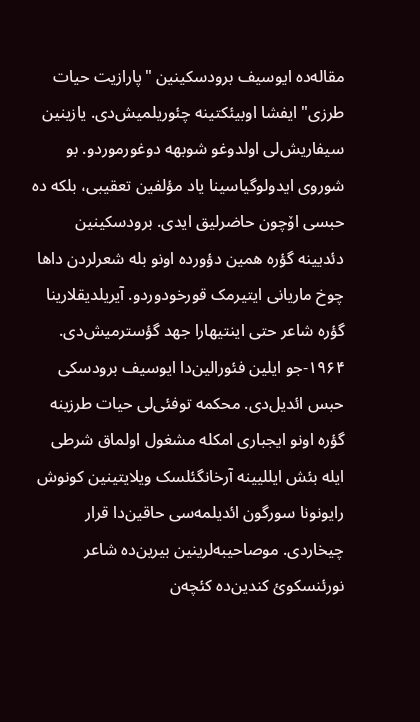مقاله‌ده ایوسیف برودسکینین "پارازیت حیات طرزی" ایفشا اوبیئکتینه چئوریلمیش‌دی. یازینین سیفاریش‌لی اولدوغو شوبهه دوغورموردو. بو شوروی ایدولوگیاسینا یاد مؤلفین تعقیبی، بلکه ده حبسی اۆچون حاضرلیق ایدی. برودسکینین دئدیینه گؤره همین دؤورده اونو بله شعرلردن داها چوخ ماریانی ایتیرمک قورخودوردو. آیریلدیقلارینا گؤره شاعر حتی اینتیهارا جهد گؤسترمیش‌دی. ۱۹۶۴-جو ایلین فئورالین‌دا ایوسیف برودسکی حبس ائدیل‌دی. محکمه توفئی‌لی حیات طرزینه گؤره اونو ایجباری امکله مشغول اولماق شرطی ایله بئش ایللیینه آرخانگئلسک ویلایتینین کونوش رایونونا سورگون ائدیلمه‌سی حاقین‌دا قرار چیخاردی. موصاحیبه‌لرینین بیرین‌ده شاعر نورئنسکوئ کندین‌ده کئچه‌ن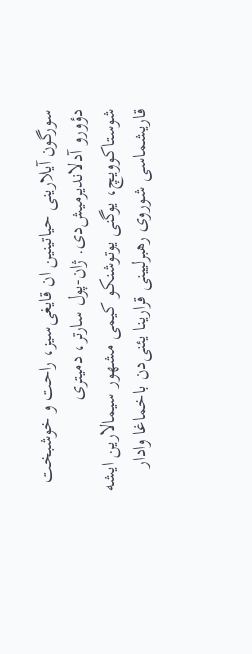سورگون آیلارینی حیاتینین ان قایغی‌سیز، راحت و خوشبخت دؤورو آدلاندیرمیش‌دی. ژان-پول سارتر، دمیتری شوستاکوویچ، یوگنی یوتوشنکو کیمی مشهور سیمالارین ایشه قاریشماسی شوروی رهبرلیینی قرارینا یئنی‌دن باخماغا وادار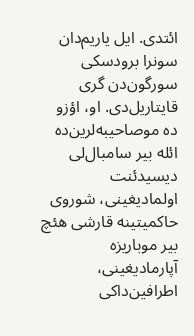ائتدی. ایل یاریم‌دان سونرا برودسکی سورگون‌دن گری قایتاریل‌دی. او، اؤزو ده موصاحیبه‌لرین‌ده ائله بیر سامبال‌لی دیسیدئنت اولمادیغینی، شوروی حاکمیتینه قارشی هئچ بیر موباریزه آپارمادیغینی، اطرافین‌داکی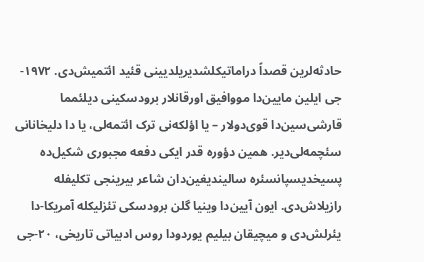حادثه‌لرین قصداً دراماتیکلشدیریلدیینی قئید ائتمیش‌دی. ۱۹۷۲-جی ایلین مایین‌دا مووافیق اورقانلار برودسکینی دیلئمما قارشی‌سین‌دا قوی‌دولار – یا اؤلکه‌نی ترک ائتمه‌لی، یا دا دلیخانانی سئچمه‌لی‌دیر. همین دؤوره قدر ایکی دفعه مجبوری شکیل‌ده پسیخدیسپانسئره سالیندیغین‌دان شاعر بیرینجی تکلیفله رازیلاش‌دی. ایون آیین‌دا وینیا گلن برودسکی تئزلیکله آمریکا-دا یئرلش‌دی و میچیقان بیلیم یوردودا روس ادبیاتی تاریخی، ۲۰-جی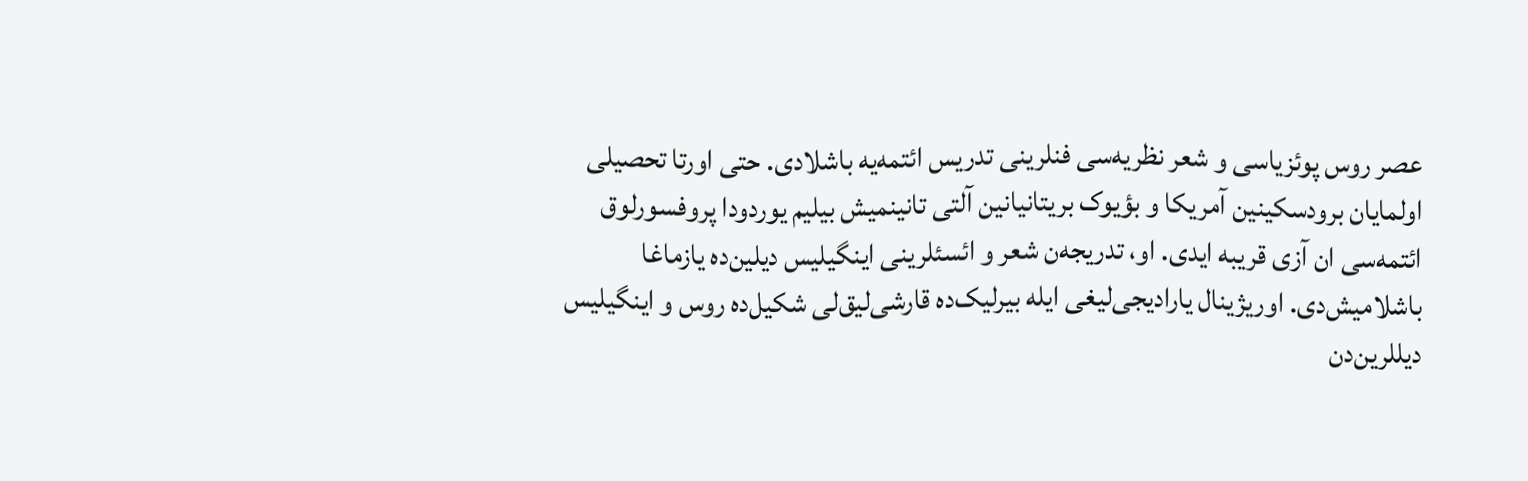عصر روس پوئزیاسی و شعر نظریه‌سی فنلرینی تدریس ائتمه‌یه باشلادی. حتی اورتا تحصیلی اولمایان برودسکینین آمریکا و بؤیوک بریتانیانین آلتی تانینمیش بیلیم یوردودا پروفسورلوق ائتمه‌سی ان آزی قریبه ایدی. او، تدریجه‌ن شعر و ائسئلرینی اینگیلیس دیلین‌ده یازماغا باشلامیش‌دی. اوریژینال یارادیجی‌لیغی ایله بیرلیک‌ده قارشی‌لیق‌لی شکیل‌ده روس و اینگیلیس دیللرین‌دن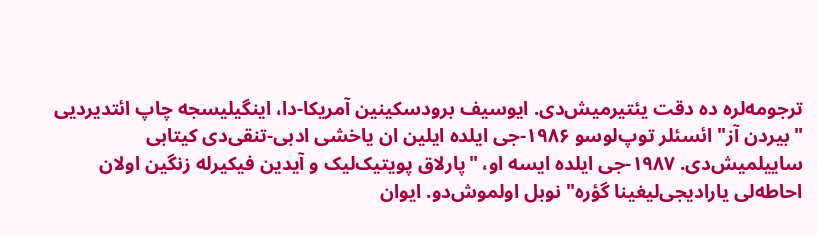ترجومه‌لره ده دقت یئتیرمیش‌دی. ایوسیف برودسکینین آمریکا-دا، اینگیلیسجه چاپ ائتدیردیی "بیردن آز" ائسئلر توپ‌لوسو ۱۹۸۶-جی ایلده ایلین ان یاخشی ادبی-تنقی‌دی کیتابی ساییلمیش‌دی. ۱۹۸۷-جی ایلده ایسه او، "پارلاق پویتیک‌لیک و آیدین فیکیرله زنگین اولان احاطه‌لی یارادیجی‌لیغینا گؤره" نوبل اولموش‌دو. ایوان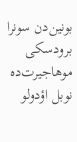بونین‌دن سونرا برودسکی موهاجیرت‌ده نوبل اؤدولو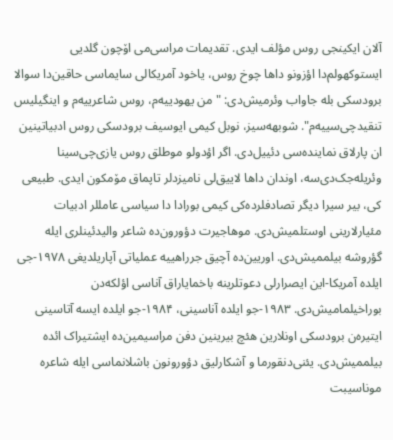آلان ایکینجی روس مؤلف ایدی. تقدیمات مراسی‌می اۆچون گلدیی ایستوکهولم‌دا اؤزونو داها چوخ روس، یاخود آمریکالی سایماسی حاقین‌دا سوالا برودسکی بله جاواب وئرمیش‌دی: "من یهودییه‌م، روس شاعرییه‌م و اینگیلیس تنقیدچی‌سییه‌م". شوبهه‌سیز، نوبل کیمی ایوسیف برودسکی روس ادبیاتینین ان پارلاق نماینده‌سی دئییل‌دی. اگر اؤدولو موطلق روس یازی‌چی‌سینا وئریله‌جک‌دی‌سه، اوندان داها لاییق‌لی نامیزدلر تاپماق مۆمکون ایدی. طبیعی کی، بیر سیرا دیگر تصادفلرده‌کی کیمی بورادا دا سیاسی عامللر ادبیات مئیارلارینی اوستلمیش‌دی. موهاجیرت دؤورون‌ده شاعر والیدئینلری ایله گؤروشه بیلممیش‌دی. اوریین‌ده آچیق جرراهییه عملیاتی آپاریلدیغی ۱۹۷۸-جی ایلده آمریکا-این ایصرارلی دعوتلرینه باخمایاراق آناسی اؤلکه‌دن بوراخیلمامیش‌دی. ۱۹۸۳-جو ایلده آناسینی، ۱۹۸۴-جو ایلده ایسه آتاسینی ایتیره‌ن برودسکی اونلارین هئچ بیرینین دفن مراسیمین‌ده ایشتیراک ائده بیلممیش‌دی. یئنی‌دنقورما و آشکارلیق دؤورونون باشلانماسی ایله شاعره موناسیبت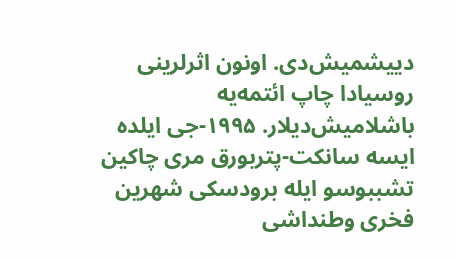دییشمیش‌دی. اونون اثرلرینی روسیادا چاپ ائتمه‌یه باشلامیش‌دیلار. ۱۹۹۵-جی ایلده ایسه سانکت-پتربورق مری چاکین تشببوسو ایله برودسکی شهرین فخری وطنداشی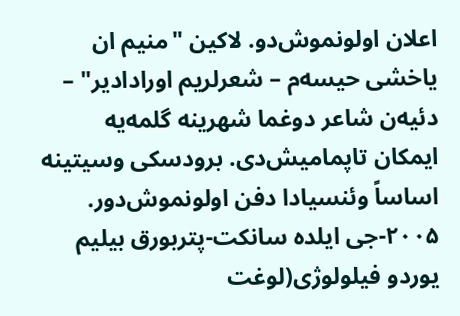اعلان اولونموش‌دو. لاکین "منیم ان یاخشی حیسه‌م – شعرلریم اورادادیر" – دئیه‌ن شاعر دوغما شهرینه گلمه‌یه ایمکان تاپمامیش‌دی. برودسکی وسیتینه اساساً وئنسیادا دفن اولونموش‌دور. ۲۰۰۵-جی ایلده سانکت-پتربورق بیلیم یوردو فیلولوژی(لوغت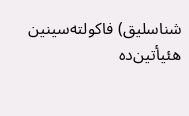شناسلیق) فاکولته‌سینین هئیأتین‌ده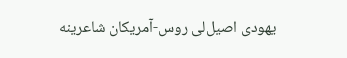یهودی اصیل‌لی روس-آمریکان شاعرینه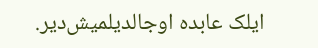ایلک عابده اوجالدیلمیش‌دیر.